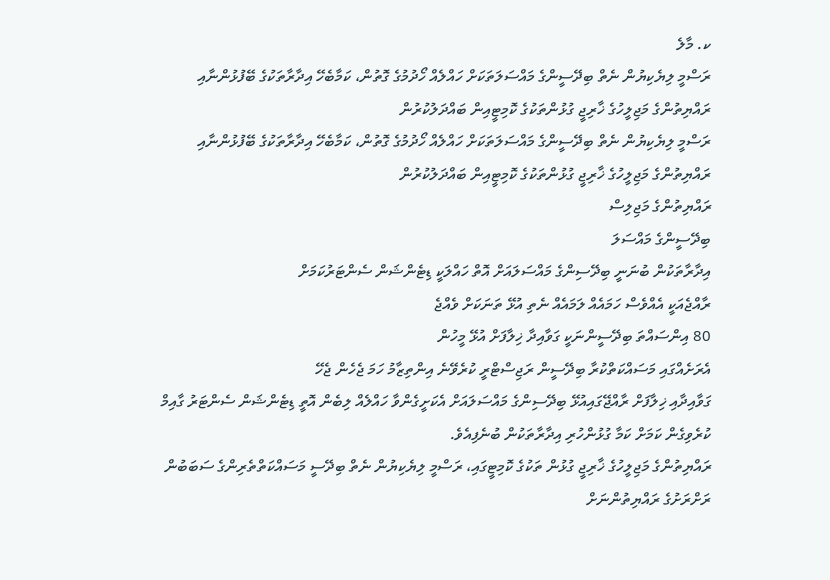ކ. މާލެ
ރަސްމީ ލިޔެކިޔުން ނެތް ބިދޭސީންގެ މައްސަލަތަކަށް ހައްލެއް ހޯދުމުގެ ގޮތުން، ކަމާބެހޭ އިދާރާތަކުގެ ބޭފުޅުންނާއި ރައްޔިތުންގެ މަޖިލީހުގެ ޚާރިޖީ ގުޅުންތަކުގެ ކޮމިޓީއިން ބައްދަލުކުރުން
ރަސްމީ ލިޔެކިޔުން ނެތް ބިދޭސީންގެ މައްސަލަތަކަށް ހައްލެއް ހޯދުމުގެ ގޮތުން، ކަމާބެހޭ އިދާރާތަކުގެ ބޭފުޅުންނާއި ރައްޔިތުންގެ މަޖިލީހުގެ ޚާރިޖީ ގުޅުންތަކުގެ ކޮމިޓީއިން ބައްދަލުކުރުން
ރައްޔިތުންގެ މަޖިލިސް
ބިދޭސީންގެ މައްސަލަ
އިދާރާތަކުން ބުނަނީ ބިދޭސިންގެ މައްސަލައަށް އޮތް ހައްލަކީ ޑިޓެންޝަން ސެންޓަރުކަމަށް
ރާއްޖެއަކީ އެއްވެސް ހަމައެއް ލަމައެއް ނެތި އުޅޭ ތަނަކަށް ވެއްޖެ
80 އިންސައްތަ ބިދޭސީންނަކީ ގަވާއިދާ ޚިލާފަށް އުޅޭ މީހުން
އެރަށެއްގައި މަސައްކަތްކުރާ ބިދޭސީން ރަޖިސްޓްރީ ކުރެވޭނެ އިންތިޒާމު ހަމަ ޖެހެން ޖެހޭ
ގަވާއިދާއި ޚިލާފަށް ރާއްޖޭގައިއުޅޭ ބިދޭސިންގެ މައްސަލައަށް އެކަށީގެންވާ ހައްލެއް ލިބެން އޮތީ ޑިޓެންޝަން ސެންޓަރު ގާއިމް ކުރެވިގެން ކަމަށް ކަމާ ގުޅުންހުރި އިދާރާތަކުން ބުނެފިއެވެ.
ރައްޔިތުންގެ މަޖިލީހުގެ ޚާރިޖީ ގުޅުން ތަކުގެ ކޮމިޓީގައި، ރަސްމީ ލިޔެކިޔުން ނެތް ބިދޭސީ މަސައްކަތްތެރިންގެ ސަބަބުން ރަށްރަށުގެ ރައްޔިތުންނަށް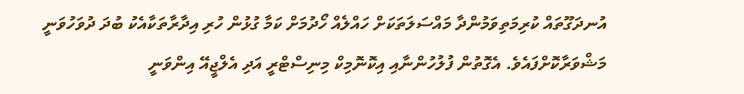އުނދަގޫތައް ކުރިމަތިވަމުންދާ މައްސަލަތަކަށް ހައްލެއް ހޯދުމަށް ކަމާ ގުޅުން ހުރި އިދާރާތަކާއެކު ބުދަ ދުވަހުވަނީ މަޝްވަރާކޮށްފައެވެ. އެގޮތުން ފުލުހުންނާއި އިކޮނޮމިކް މިނިސްޓްރީ އަދި އެލްޖީއޭ އިންވަނީ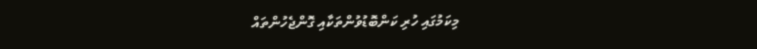މިކަމުގައި ހުރި ކަންބޮޑުވުންތަކާއި ގޮންޖެހުންތައް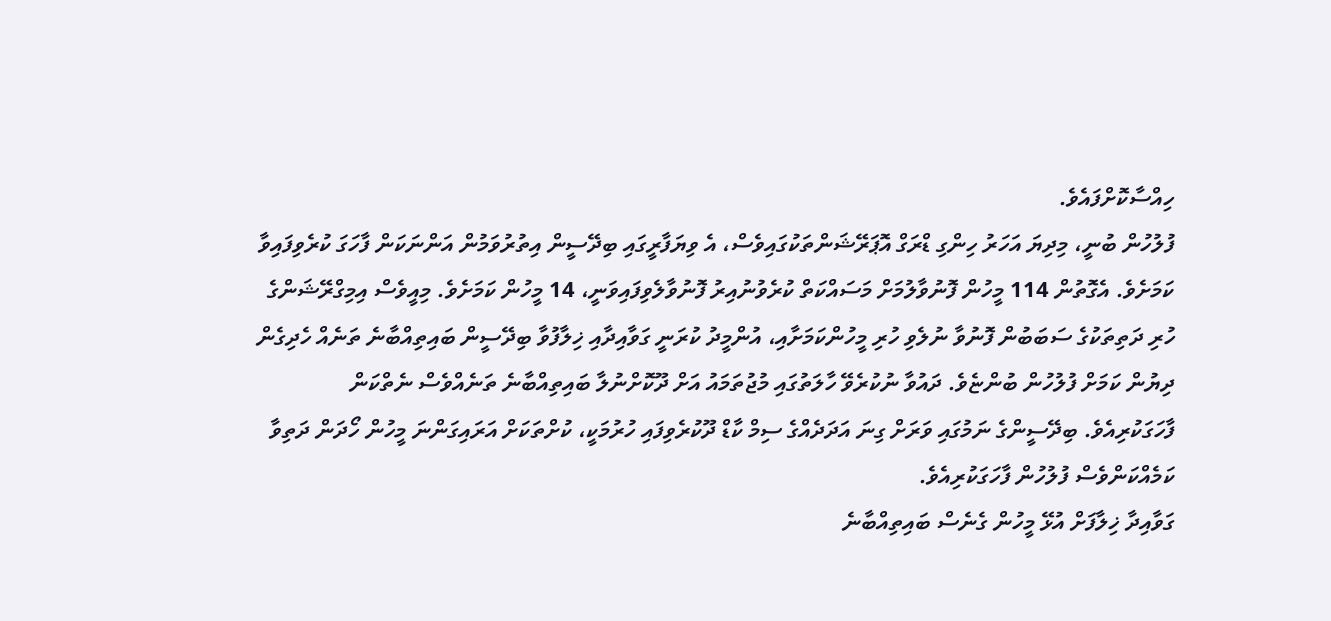ހިއްސާކޮށްފައެވެ.
ފުލުހުން ބުނީ، މިދިޔަ އަހަރު ހިންގި ޑްރަގް އޮޕަރޭޝަންތަކުގައިވެސް، އެ ވިޔަފާރީގައި ބިދޭސީން އިތުރުވަމުން އަންނަކަން ފާހަގަ ކުރެވިފައިވާ ކަމަށެވެ. އެގޮތުން 114 މީހުން ފޮނުވާލުމަށް މަސައްކަތް ކުރެވުނުއިރު ފޮނުވާލެވިފައިވަނީ، 14 މީހުން ކަމަށެވެ. މިއީވެސް އިމިގްރޭޝަންގެ ހުރި ދަތިތަކުގެ ސަބަބުން ފޮނުވާ ނުލެވި ހުރި މީހުންކަމަށާއި، އުންމީދު ކުރަނީ ގަވާއިދާއި ޚިލާފުވާ ބިދޭސީން ބައިތިއްބާނެ ތަނެއް ހެދިގެން ދިޔުން ކަމަށް ފުލުހުން ބުންޏެވެ. ދައުވާ ނުކުރެވޭ ހާލަތުގައި މުޖުތަމައު އަށް ދޫކޮށްނުލާ ބައިތިއްބާނެ ތަނެއްވެސް ނެތްކަން ފާހަގަކުރިއެވެ. ބިދޭސީންގެ ނަމުގައި ވަރަށް ގިނަ އަދަދެއްގެ ސިމް ކާޑް ދޫކުރެވިފައި ހުރުމަކީ، ކުށްތަކަށް އަރައިގަންނަ މީހުން ހޯދަން ދަތިވާ ކަމެއްކަންވެސް ފުލުހުން ފާހަގަކުރިއެވެ.
ގަވާއިދާ ޚިލާފަށް އުޅޭ މީހުން ގެނެސް ބައިތިއްބާނެ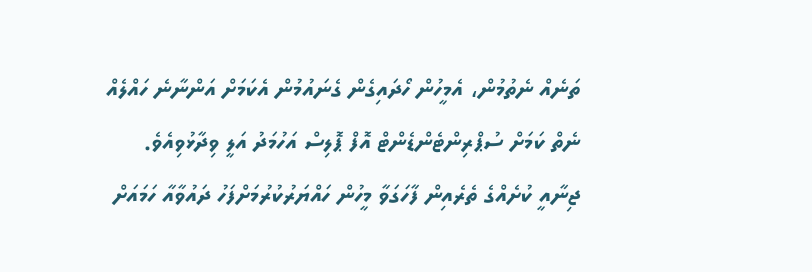ތަނެއް ނެތުމުން، އެމީހުން ހޯދައިގެން ގެނައުމުން އެކަމަށް އަންނާނެ ހައްލެއް ނެތް ކަމަށް ސުޕްރިންޓެންޑެންޓް އޮފް ޕޮލިސް އަހުމަދު އަލީ ވިދާޅުވިއެވެ. ޖިނާއީ ކުށެއްގެ ތެރެއިން ފާހަގަވާ މީހުން ހައްޔަރުކުރުމަށްފަހު ދައުވާއާ ހަމައަށް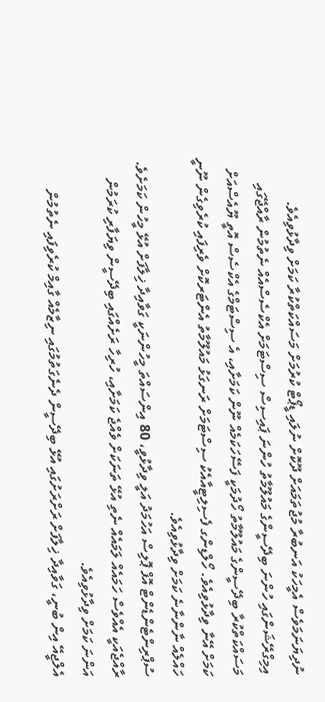ނުދިޔަނަމަވެސް އެމީހަކު އަނބުރާ މުޖުތަމައަށް ދޫކޮށް ނުލައި ޑީޕޯޓް ކުރުމަށް މަސައްކަތްކުރާ ކަމަށް ވިދާޅުވިއެވެ. އިމިގްރޭޝަންގައި ހުންނަ ބިދޭސީންގެ މައުލޫމާތު ހުންނަ ޕައިސިސް ސިސްޓަމަށް އެކްސެސްއެއް ނެތުމުން ރާއްޖޭގައި މަސައްކަތްކުރާ ބިދޭސީންގެ މައުލޫމާތު ހޯދުމަކީ ފަސޭހަކަމެއް ނޫން ކަމަށާއި، އެ ސިސްޓަމްގެ އެކްސެސް އޮތީ ޔޫއެސްއަށް ކަމަށް އޭނާ ވިދާޅުވިއެވެ. ހޯލްޑިންގ ފެސިލިޓީއާއެކު ސިސްޓަމަށް ރަނގަޅު މައުލޫމާތު އެންޓަރކޮށް ވެރިފައި ކުރެވިގެން ނޫނީ ހައްލެއް ނާންނާނެ ކަމަށް ވިދާޅުވިއެވެ.
ސުޕްރިންޓެންޑެންޓް އޮފް ޕޮލިސް އަހުމަދު އަލީ ވިދާޅުވީ، 80 އިންސައްތަ މީހުންނަކީ ގަވާއިދާ ޚިލާފަށް އުޅޭ މީހުން ކަމަށެވެ. ރާއްޖެއަކީ އެއްވެސް ހަމައެއް ލަމައެއް ނެތި އުޅޭ ތަނަކަށް ވެއްޖެ ކަމަށާއި، ހުރިހާ ރަށެއްގައި ބިދޭސީން ވިޔަފާރި ކުރަމުން އަންނަ ކަމަށް ވިދާޅުވިއެވެ.
އެލްޖީއޭ އިން ބުނީ، ގަވާއިދާ ޚިލާފަށް ރަށްރަށުގައި އުޅޭ ބިދޭސީން ދެނެގަތުމުގައި ނިޒާމެއް ގާއިމް ކުރެވިފައި ނެތުމުން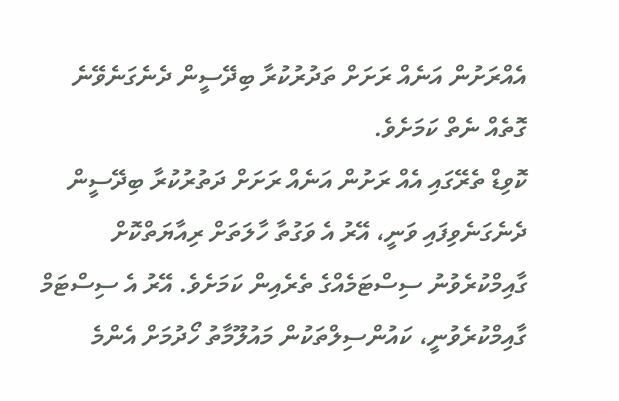އެއްރަށުން އަނެއް ރަށަށް ތަދުރުކުރާ ބިދޭސީން ދެނެގަނެވޭނެ ގޮތެއް ނެތް ކަމަށެވެ.
ކޮވިޑް ތެރޭގައި އެއް ރަށުން އަނެއް ރަށަށް ދަތުރުކުރާ ބިދޭސީން ދެނެގަނެވިފައި ވަނީ، އޭރު އެ ވަގުތާ ހާލަތަށް ރިއާޔަތްކޮށް ގާއިމްކުރެވުނު ސިސްޓަމެއްގެ ތެރެއިން ކަމަށެވެ. އޭރު އެ ސިސްޓަމް ގާއިމްކުރެވުނީ، ކައުންސިލްތަކުން މައުލޫމާތު ހޯދުމަށް އެންމެ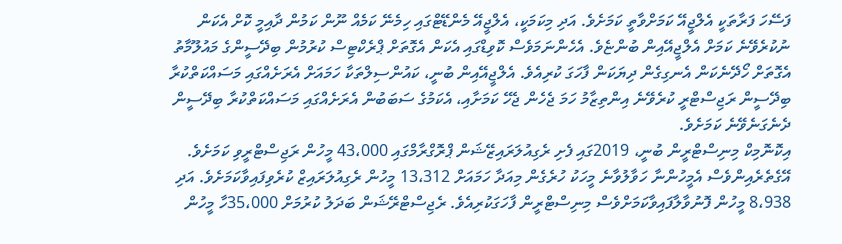ފަސޭހަ ފަރާތަކީ އެލްޖީއޭ ކަމަށްވާތީ ކަމަށެވެ. އަދި މިކަމަކީ، އެލްޖީއޭ މެންޑޭޓްގައި ހިމެނޭ ކަމެއް ނޫން ކަމުން ދާއިމީ ކޮށް އެކަން ނުކުރެވޭނެ ކަމަށް އެލްޖީއޭއިން ބުންޏެވެ. އެހެންނަމަވެސް ކޮވިޑްގައި އެކަން އެގޮތަށް ޕްރެކްޓިސް ކުރުމުން ބިދޭސީންގެ މައުލޫމާތު އެގޮތަށް ހޯދޭނެކަން އެނގިގެން ދިޔަކަން ފާހަގަ ކުރިއެވެ. އެލްޖީއޭއިން ބުނީ، ކައުންސިލްތަކާ ހަމައަށް އެރަށެއްގައި މަސައްކަތްކުރާ ބިދޭސީން ރަޖިސްޓްރީ ކުރެވޭނެ އިންތިޒާމު ހަމަ ޖެހެން ޖެހޭ ކަމަށާއި، އެކަމުގެ ސަބަބުން އެރަށެއްގައި މަސައްކަތްކުރާ ބިދޭސީން ދެނެގަނެވޭނެ ކަމަށެވެ.
އިކޮނޮމިކް މިނިސްޓްރީން ބުނީ، 2019ގައި ފެށި ރެގިއުލަރައިޒޭޝަން ޕްރޮގްރާމްގައި 43،000 މީހުން ރަޖިސްޓްރީވި ކަމަށެވެ. އޭގެތެރެއިންވެސް އެމީހުންނާ ހަވާލުވާނެ މީހަކު ހުރެގެން މިއަދާ ހަމައަށް 13،312 މީހުން ރެގިއުލަރައިޒް ކުރެވިފައިވާކަމަށެވެ. އަދި 8،938 މީހުން ފޮނުވާލާފައިވާކަމަށްވެސް މިނިސްޓްރީން ފާހަގަކުރިއެވެ. ރެޖިސްޓްރޭޝަން ބަދަލު ކުރުމަށް 35،000ހާ މީހުން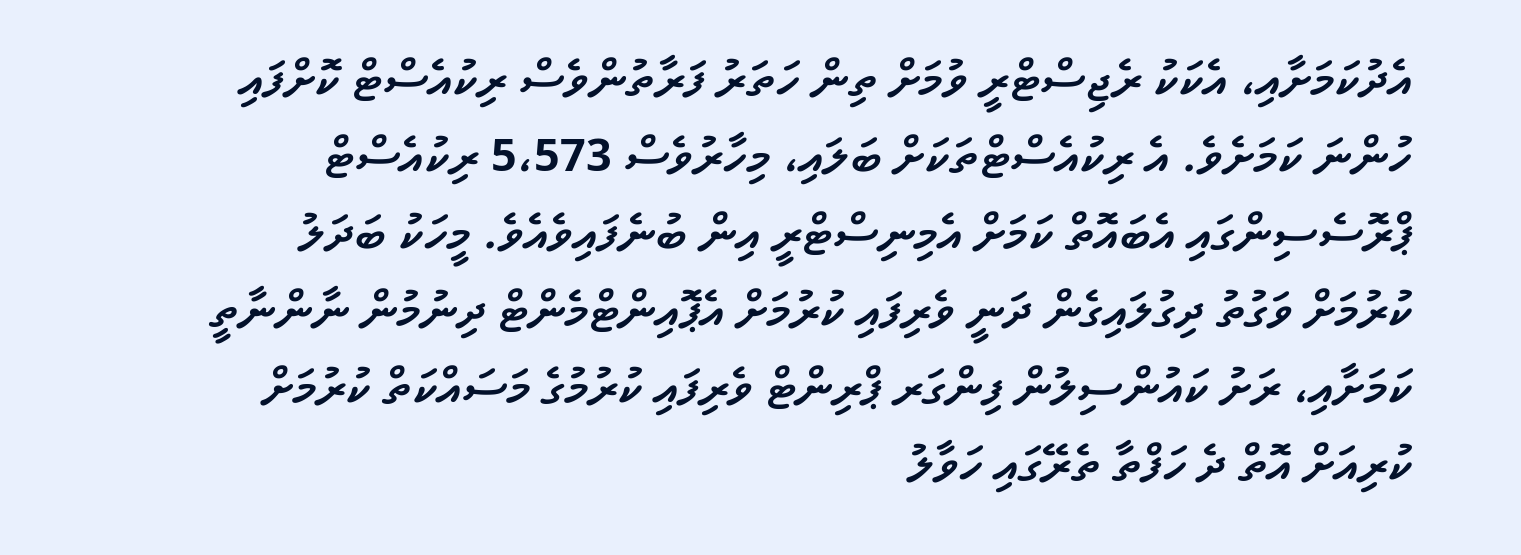އެދުކަމަށާއި، އެކަކު ރެޖިސްޓްރީ ވުމަށް ތިން ހަތަރު ފަރާތުންވެސް ރިކުއެސްޓް ކޮށްފައި ހުންނަ ކަމަށެވެ. އެ ރިކުއެސްޓްތަކަށް ބަލައި، މިހާރުވެސް 5،573 ރިކުއެސްޓް ޕްރޮސެސިންގައި އެބައޮތް ކަމަށް އެމިނިސްޓްރީ އިން ބުނެފައިވެއެވެ. މީހަކު ބަދަލު ކުރުމަށް ވަގުތު ދިގުލައިގެން ދަނީ ވެރިފައި ކުރުމަށް އެޕޮއިންޓްމެންޓް ދިނުމުން ނާންނާތީ ކަމަށާއި، ރަށު ކައުންސިލުން ފިންގަރ ޕްރިންޓް ވެރިފައި ކުރުމުގެ މަސައްކަތް ކުރުމަށް ކުރިއަށް އޮތް ދެ ހަފްތާ ތެރޭގައި ހަވާލު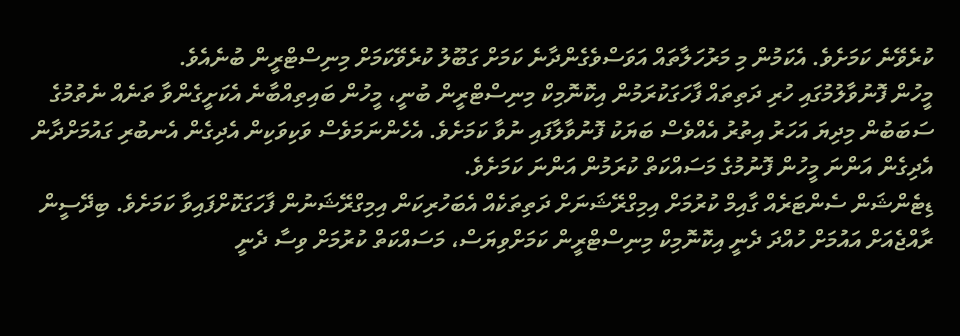ކުރެވޭނެ ކަމަށެވެ. އެކަމުން މި މަރުހަލާތައް އަވަސްވެގެންދާނެ ކަމަށް ގަބޫލު ކުރެވޭކަމަށް މިނިސްޓްރީން ބުނެއެވެ.
މީހުން ފޮނުވާލުމުގައި ހުރި ދަތިތައް ފާހަގަކުރަމުން އިކޮނޮމިކް މިނިސްޓްރީން ބުނީ، މީހުން ބައިތިއްބާނެ އެކަށީގެންވާ ތަނެއް ނެތުމުގެ ސަބަބުން މިދިޔަ އަހަރު އިތުރު އެއްވެސް ބަޔަކު ފޮނުވާލާފައި ނުވާ ކަމަށެވެ. އެހެންނަމަވެސް ވަކިވަކިން އެދިގެން އެނބުރި ގައުމަށްދާން އެދިގެން އަންނަ މީހުން ފޮނުމުގެ މަސައްކަތް ކުރަމުން އަންނަ ކަމަށެވެ.
ޑިޓެންޝަން ސެންޓަރެއް ގާއިމް ކުރުމަށް އިމިގްރޭޝަނަށް ދަތިތަކެއް އެބަހުރިކަން އިމިގްރޭޝަނުން ފާހަގަކޮށްފައިވާ ކަމަށެވެ. ބިދޭސީން ރާއްޖެއަށް އައުމަށް ހުއްދަ ދެނީ އިކޮނޮމިކް މިނިސްޓްރީން ކަމަށްވިޔަސް، މަސައްކަތް ކުރުމަށް ވިސާ ދެނީ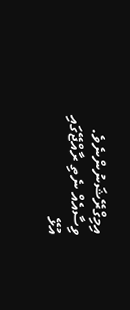އިމިގްރޭޝަނުންނެވެ. ވިސާއެއް ނެތި ރާއްޖޭގައި އުޅޭ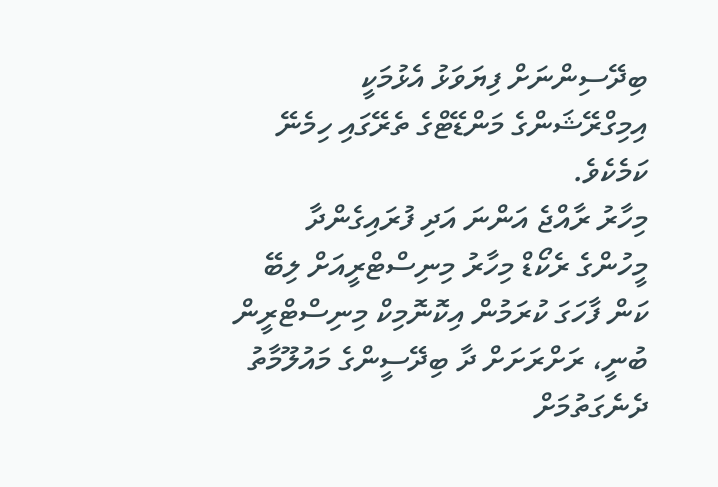ބިދޭސިންނަށް ފިޔަވަޅު އެޅުމަކީ އިމިގްރޭޝަންގެ މަންޑޭޓްގެ ތެރޭގައި ހިމެނޭ ކަމެކެވެ.
މިހާރު ރާއްޖެ އަންނަ އަދި ފުރައިގެންދާ މީހުންގެ ރެކޯޑް މިހާރު މިނިސްޓްރީއަށް ލިބޭ ކަން ފާހަގަ ކުރަމުން އިކޮނޮމިކް މިނިސްޓްރީން ބުނީ، ރަށްރަށަށް ދާ ބިދޭސީންގެ މައުލޫމާތު ދެނެގަތުމަށް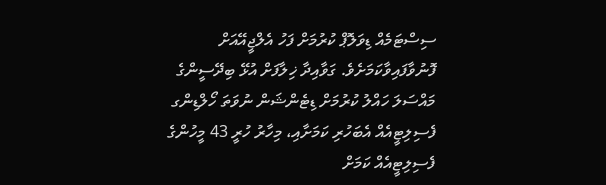ސިސްޓަމެއް ޑިވަލޮޕް ކުރުމަށް ފަހު އެލްޖީއޭއަށް ފޮނުވާފައިވާކަމަށެވެ. ގަވާއިދާ ޚިލާފަށް އުޅޭ ބިދޭސީންގެ މައްސަލަ ހައްލު ކުރުމަށް ޑިޓެންޝަން ނުވަތަ ހޯލްޑިންގ ފެސިލިޓީއެއް އެބަހުރި ކަމަށާއި، މިހާރު ހުރީ 43 މީހުންގެ ފެސިލިޓީއެއް ކަމަށް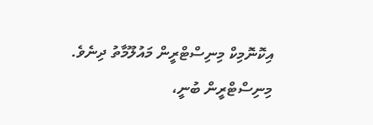އިކޮނޮމިކް މިނިސްޓްރީން މައުލޫމާތު ދިނެވެ.
މިނިސްޓްރީން ބުނީ،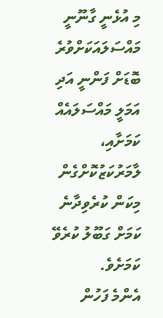މި އުޅެނީ ގާނޫނީ މައްސަލައަކަށްވުރެ ބޮޑަށް ފަންނީ އަދި އަމަލީ މައްސަލައެއް ކަމަށާއި، ލާމަރުކަޒުކޮށްގެން މިކަން ކުރެވިދާނެ ކަމަށް ގަބޫލު ކުރެވޭ ކަމަށެވެ.
އެންމެ ފަހުން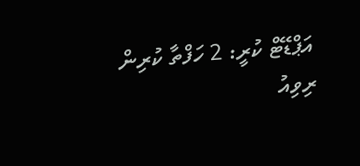އަޕްޑޭޓް ކުރީ: 2 ހަފްތާ ކުރިން
ރިވިއު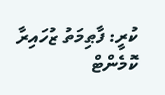ކުރީ: ފާޠިމަތު ޒުހައިރާ
ކޮމެންޓް